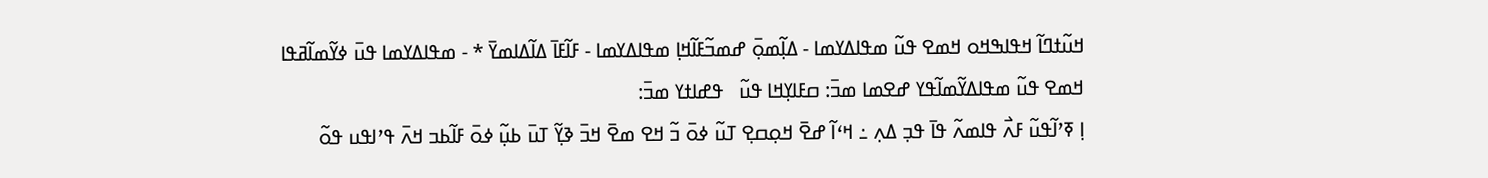ߞߎ߬ߙߣߊ߬ ߞߟߊߒߞߋ ߞߘߐ ߟߎ߬ ߘߟߊߡߌߘߊ - ߡߊ߲߬ߘߋ߲߫ ߝߘߏ߬ߓߊ߬ߞߊ߲ ߘߟߊߡߌߘߊ - ߓߊ߬ߓߊ߫ ߡߊ߬ߡߊߘߌ߫ * - ߘߟߊߡߌߘߊ ߟߎ߫ ߦߌ߬ߘߊ߬ߥߟߊ
ߞߘߐ ߟߎ߬ ߘߟߊߡߌ߬ߘߊ߬ߟߌ ߝߐߘߊ ߘߏ߫: ߛߓߊߌ߲ߞߊ ߟߎ߬   ߟߝߊߙߌ ߘߏ߫:
ߊ߲ ߧߴߊ߬ߟߎ߬ ߓߍ߯ ߟߊߘߍ߬ ߟߊ߫ ߟߏ߲ ߡߍ߲ ߸ ߞߵߊ߬ ߝߐ߫ ߞߋ߲ߛߐ߲ ߠߎ߬ ߦߋ߫ ߏ߬ ߞߐ ߘߐ߫ ߞߏ߫ ߢߌ߲߬ ߠߎ߫ ߕߎ߲߬ ߦߋ߫ ߓߊ߬ߕߏ ߞߍ߫ ߟߴߊߟߎ ߟߋ߬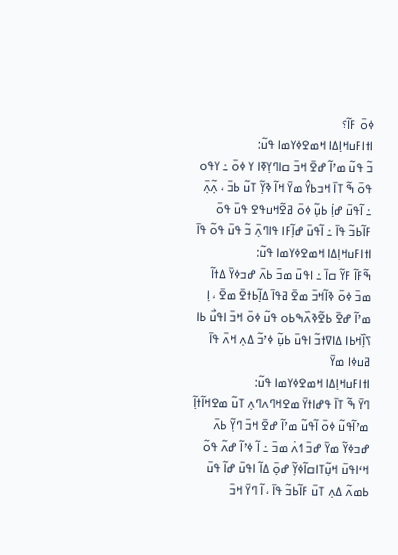ߦߋ߫ ߓߊ߬؟
ߊߙߊߓߎߞߊ߲ߡߊ ߞߘߐߦߌߘߊ ߟߎ߬:
ߏ߬ ߟߎ߬ ߘߴߊ߬ ߝߐ߫ ߞߏ߫ ߛߊߣߌ߲ߧߊ ߌ ߦߋ߫ ߸ ߌߟߋ ߟߋ߫ ߒ߬ ߠߊ߫ ߞߏߕߌ߮ ߘߌ߫ ߞߊ߬ ߢߌ߲߬ ߠߎ߬ ߕߏ߫ ، ߍ߲߬ߍ߲߫ ߸ ߊ߬ߟߎ߫ ߝߊ߲߭ ߕߎ߲߬ ߦߋ߫ ߥߐ߬ߞߎߟߐ ߟߎ߫ ߟߋ߫ ߓߊ߬ߕߏ߬ ߟߊ߫ ߸ ߊ߬ߟߎ߫ ߝߊ߲߬ߓߊ ߟߊߣߍ߲߫ ߏ߬ ߟߎ߫ ߟߋ߬ ߟߊ߫
ߊߙߊߓߎߞߊ߲ߡߊ ߞߘߐߦߌߘߊ ߟߎ߬:
ߒ߬ߓߊ߬ ߓߌ߬ ߛߊ߫ ߸ ߊߟߎ߫ ߘߏ߫ ߕߍ߫ ߝߏߦߌ߫ ߡߙߊ߬ ߘߏ߫ ߦߋ߫ ߢߊ߬ߞߏ߫ ߘߐ߫ ߥߟߊ߫ ߡߊ߲߬ߕߙߐ߫ ߘߐ߫ ، ߊ߲ ߘߴߊ߬ ߝߐ߫ ߕߐ߬ߢߍ߰ߒߕߋ ߟߎ߬ ߦߋ߫ ߞߏ߫ ߊߟߎ߯ ߕߊ ߖߊ߲߰ߞߕߊ ߡߊߜߙߏ߬ ߊߟߎ߫ ߕߎ߲߬ ߦߴߏ߬ ߡߍ߲ ߞߍ߫ ߟߊ߫ ߥߎߦߊ ߘߌ߫
ߊߙߊߓߎߞߊ߲ߡߊ ߞߘߐߦߌߘߊ ߟߎ߬:
ߣߌ߫ ߒ߬ ߠߊ߫ ߟߝߊߙߌ߫ ߘߐߞߣߍߣߍ߲ ߠߎ߬ ߘߐߞߊ߬ߙߊ߲߬ ߘߴߊ߬ߟߎ߬ ߦߋ߫ ߊ߬ߟߎ߬ ߘߴߊ߬ ߝߐ߫ ߞߏ߫ ߣߌ߲߬ ߕߍ߫ ߝߏߦߌ߬ ߘߌ߫ ߝߏ߫ ߗߍ߭ ߘߏ߫ ߸ ߊ߬ ߦߴߊ߬ ߝߍ߬ ߟߋ߬ ߞߵߊߟߎ߫ ߞߎ߲߬ߠߊߛߊ߬ߦߌ߲߬ ߝߋ߲߫ ߡߊ߬ ߊߟߎ߫ ߝߊ߬ ߟߎ߫ ߕߘߍ߬ ߡߍ߲ ߠߎ߫ ߓߊ߬ߕߏ߬ ߟߊ߫ ، ߊ߬ ߣߌ߫ ߞߏ߫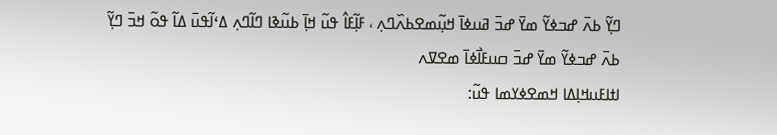ߣߌ߲߬ ߕߍ߫ ߝߏߦߌ߬ ߘߌ߫ ߝߏ߫ ߥߎߦߊ߫ ߞߎ߲߬ߘߐߕߍ߰ߣߍ߲ ، ߓߊ߲߬ߓߊ߮ ߟߎ߬ ߞߊ߲߫ ߕߎ߬ߢߊ ߣߊ߬ߣߍ߲ ߡߵߊ߬ߟߎ߫ ߡߊ߬ ߟߋ߬ ߞߏ߫ ߣߌ߲߬ ߕߍ߫ ߝߏߦߌ߬ ߘߌ߫ ߝߏ߫ ߛߎߓߊ߯ߦߊ߫ ߘߐߜߍ
ߊߙߊߓߎߞߊ߲ߡߊ ߞߘߐߦߌߘߊ ߟߎ߬: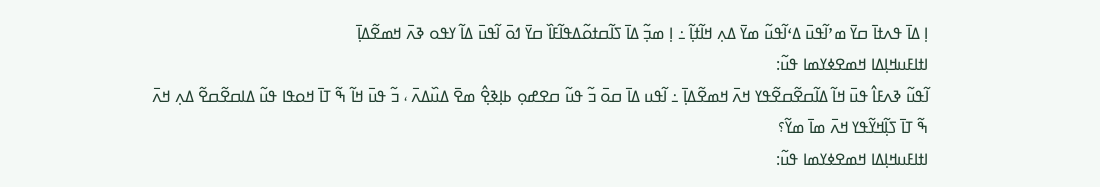ߊ߲ ߡߊ߫ ߟߍߙߊ߫ ߛߌ߫ ߘߴߊ߬ߟߎ߫ ߡߵߊ߬ߟߎ߬ ߘߌ߫ ߡߍ߲ ߞߊ߬ߙߊ߲߬ ߸ ߊ߲ ߘߏ߲߬ ߡߊ߫ ߖߊ߬ߛߙߋ߬ߡߟߊ߬ߓߊ߰ ߛߌ߫ ߗߋ߫ ߊ߬ߟߎ߫ ߡߊ߬ ߌߟߋ ߢߍ߫ ߞߘߐ߬ߡߊ߲߫
ߊߙߊߓߎߞߊ߲ߡߊ ߞߘߐߦߌߘߊ ߟߎ߬:
ߊ߬ߟߎ߬ ߢߍߓߊ߮ ߟߎ߫ ߞߊ߬ ߡߊ߬ߛߐ߬ߛߐ߬ߟߌ ߞߍ߫ ߞߘߐ߬ߡߊ߲߫ ߸ ߊ߬ߟߎ ߡߊ߫ ߛߋ߫ ߏ߬ ߟߎ߬ ߛߐߝߋ߲ ߕߊ߲ߢߐ߲߮ ߘߐ߫ ߡߎ߰ߡߍ߫ ، ߏ߬ ߟߎ߫ ߞߊ߬ ߒ߬ ߠߊ߫ ߞߋߟߊ ߟߎ߬ ߡߊߛߐ߬ߛߐ߬ ߡߍ߲ ߞߍ߫ ߒ߬ ߠߊ߫ ߖߊ߲߬ߞߌ߬ߟߌ ߞߍ߫ ߘߊ߫ ߘߌ߬؟
ߊߙߊߓߎߞߊ߲ߡߊ ߞߘߐߦߌߘߊ ߟߎ߬: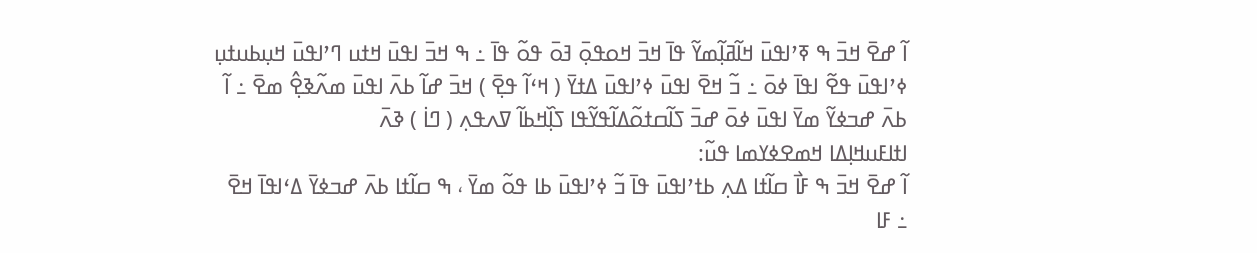ߊ߬ ߝߐ߫ ߞߏ߫ ߒ ߧߴߊߟߎ߫ ߞߊ߬ߥߊ߲߬ߘߌ߬ ߟߊ߫ ߞߏ߫ ߞߋߟߋ߲߫ ߔߋ߫ ߟߋ߬ ߟߊ߫ ߸ ߒ ߞߏ߫ ߊߟߎ߫ ߞߙߎ ߣߴߊߟߎ߫ ߞߎ߲ߕߎߙߎ߲ ߦߴߊߟߎ߫ ߟߐ߬ ߊߟߊ߫ ߦߋ߫ ߸ ߏ߬ ߞߐ߫ ߊߟߎ߫ ߦߴߊߟߎ߫ ߡߙߌ߫ ( ߞߵߊ߬ ߟߐ߲߫ ) ߞߏ߫ ߝߊ߬ ߕߍ߫ ߊߟߎ߫ ߘߍ߬ߢߐ߲߮ ߘߐ߫ ߸ ߊ߬ ߕߍ߫ ߝߏߦߌ߬ ߘߌ߫ ߊߟߎ߫ ߦߋ߫ ߝߏ߫ ߖߊ߬ߛߙߋ߬ߡߊ߬ߟߌ߬ߟߊ ߖߊ߲߰ߞߕߊ߬ ߜߍߟߍ߲ ( ߣߊ߭ ) ߢߍ߫
ߊߙߊߓߎߞߊ߲ߡߊ ߞߘߐߦߌߘߊ ߟߎ߬:
ߊ߬ ߝߐ߫ ߞߏ߫ ߒ ߓߊ߯ ߛߊ߬ߙߊ ߡߍ߲ ߕߙߴߊߟߎ߫ ߟߊ߫ ߏ߬ ߦߴߊߟߎ߫ ߕߊ ߟߋ߬ ߘߌ߫ ، ߒ ߛߊ߬ߙߊ ߕߍ߫ ߝߏߦߌ߫ ߡߵߊߟߊ߫ ߞߐ߫ ߸ ߓߊ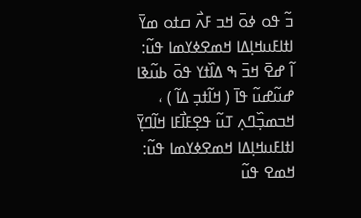ߏ߬ ߟߋ ߦߋ߫ ߞߏ ߓߍ߯ ߛߙߋ ߘߌ߫
ߊߙߊߓߎߞߊ߲ߡߊ ߞߘߐߦߌߘߊ ߟߎ߬:
ߊ߬ ߝߐ߫ ߞߏ߫ ߒ ߡߊ߰ߙߌ ߟߋ߫ ߕߎ߬ߢߊ ߝߎ߬ߝߎ߬ ߟߊ߫ ( ߞߊ߬ߙߏ߲ ߡߊ߬ ) ، ߞߏߘߏ߲߰ߣߍ߲ ߠߎ߬ ߟߐ߲ߓߊ߯ߓߊ ߞߊ߬ߣߌ߲߫
ߊߙߊߓߎߞߊ߲ߡߊ ߞߘߐߦߌߘߊ ߟߎ߬:
ߞߘߐ ߟߎ߬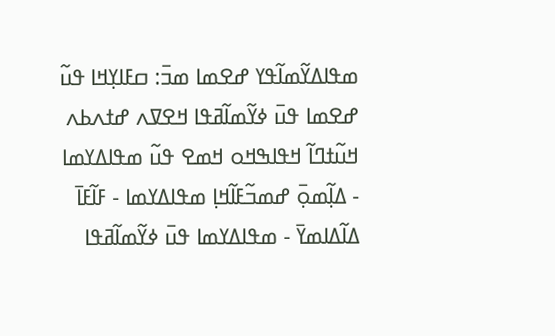ߘߟߊߡߌ߬ߘߊ߬ߟߌ ߝߐߘߊ ߘߏ߫: ߛߓߊߌ߲ߞߊ ߟߎ߬
ߝߐߘߊ ߟߎ߫ ߦߌ߬ߘߊ߬ߥߟߊ ߞߐߜߍ ߝߙߍߕߍ
ߞߎ߬ߙߣߊ߬ ߞߟߊߒߞߋ ߞߘߐ ߟߎ߬ ߘߟߊߡߌߘߊ - ߡߊ߲߬ߘߋ߲߫ ߝߘߏ߬ߓߊ߬ߞߊ߲ ߘߟߊߡߌߘߊ - ߓߊ߬ߓߊ߫ ߡߊ߬ߡߊߘߌ߫ - ߘߟߊߡߌߘߊ ߟߎ߫ ߦߌ߬ߘߊ߬ߥߟߊ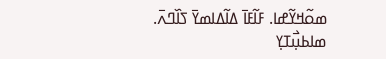ߘߋ߬ߞߌ߬ߝߊ. ߓߊ߬ߓߊ߫ ߡߊ߬ߡߊߘߌ߫ ߖߊ߰ߣߍ߫.
ߘߊߕߎ߲߯ߠߌ߲